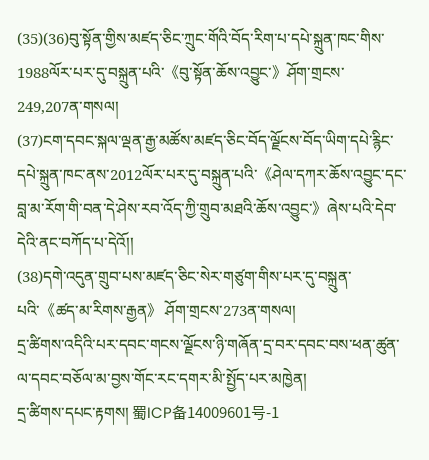(35)(36)བུ་སྟོན་གྱིས་མཛད་ཅིང་ཀྲུང་གོའི་བོད་རིག་པ་དཔེ་སྐྲུན་ཁང་གིས་1988ལོར་པར་དུ་བསྐྲུན་པའི་《བུ་སྟོན་ཆོས་འབྱུང་》ཤོག་གྲངས་249,207ན་གསལ།
(37)ངག་དབང་སྐལ་ལྡན་རྒྱ་མཚོས་མཛད་ཅིང་བོད་ལྗོངས་བོད་ཡིག་དཔེ་རྙིང་དཔེ་སྐྲུན་ཁང་ནས་2012ལོར་པར་དུ་བསྐྲུན་པའི་《ཤེལ་དཀར་ཆོས་འབྱུང་དང་བླ་མ་རོག་གི་བན་དེ་ཤེས་རབ་འོད་ཀྱི་གྲུབ་མཐའི་ཆོས་འབྱུང་》ཞེས་པའི་དེབ་དེའི་ནང་བཀོད་པ་དེའོ།།
(38)དགེ་འདུན་གྲུབ་པས་མཛད་ཅིང་སེར་གཙུག་གིས་པར་དུ་བསྐྲུན་པའི་《ཚད་མ་རིགས་རྒྱན》 ཤོག་གྲངས་273ན་གསལ།
དྲ་ཚིགས་འདིའི་པར་དབང་གངས་ལྗོངས་ཉི་གཞོན་དྲ་བར་དབང་བས་ཕན་ཚུན་ལ་དབང་བཅོལ་མ་བྱས་གོང་རང་དགར་མི་སྤྱོད་པར་མཁྱེན།
དྲ་ཚིགས་དཔང་རྟགས། 蜀ICP备14009601号-1